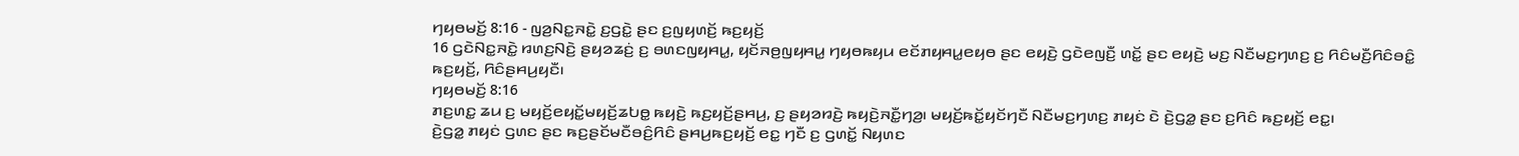ꤚꤟꤥꤗꤢꤩ꤬ 8:16 - ꤜꤤ꤬ꤡꤢ꤭ꤏꤢꤧ꤭ ꤢ꤬ꤞꤢꤧ꤭ ꤔꤢ ꤢ꤬ꤜꤟꤛꤢꤩ꤬ ꤒꤢ꤬ꤟꤢꤩ꤬
16 ꤞꤢꤧꤡꤢ꤭ꤏꤢꤧ꤭ ꤙꤛꤢ꤬ꤡꤢꤧ꤬ ꤔꤟꤤꤘꤢꤦ꤬ ꤢ꤬ ꤋꤛꤢꤜꤟꤌꤣ꤭, ꤟꤢꤩꤏꤥ꤬ꤜꤟꤌꤣ꤭ ꤚꤟꤥꤒꤟꤣ ꤕꤢꤩꤊꤟꤌꤣ꤭ꤕꤟꤥ ꤔꤢ ꤕꤟꤢꤧ꤬ ꤞꤢꤧꤕꤜꤢꤪ꤬ ꤛꤢꤩ꤭ ꤔꤢ ꤕꤟꤢꤧ꤬ ꤗꤢ꤬ ꤡꤢꤪꤗꤢ꤬ꤚꤛꤢ꤬ ꤢ꤬ ꤖꤢꤨꤗꤢꤪ꤬ꤖꤢꤨꤋꤢꤨ꤭ ꤒꤢ꤬ꤟꤢꤩ꤬, ꤖꤢꤨꤔꤌꤣ꤬ꤟꤢꤪ꤯
ꤚꤟꤥꤗꤢꤩ꤬ 8:16
ꤊꤢ꤬ꤛꤢ꤭ ꤘꤣ ꤢ꤬ ꤗꤟꤢꤩ꤬ꤕꤟꤢꤩ꤭ꤗꤟꤢꤩ꤬ꤘꤝꤥ꤭ ꤒꤟꤢꤧ꤬ ꤒꤢ꤬ꤟꤢꤩ꤬ꤔꤌꤣ꤬, ꤢ꤬ ꤔꤟꤤꤙꤢꤧ꤬ ꤒꤟꤢꤧ꤬ꤏꤢꤪ꤭ꤚꤤ꤬꤯ ꤗꤟꤢꤩ꤬ꤒꤢꤩ꤭ꤟꤢꤩꤚꤢꤪ ꤡꤢꤪꤗꤢ꤬ꤚꤛꤢ꤬ ꤊꤟꤢꤦ ꤢꤧ ꤢꤧ꤬ꤞꤤ꤭ ꤔꤢ ꤢ꤬ꤖꤢꤨ ꤒꤢ꤬ꤟꤢꤩ꤬ ꤕꤢ꤭꤯
ꤢꤧ꤬ꤞꤤ꤭ ꤊꤟꤢꤦ ꤞꤛꤢ ꤔꤢ ꤒꤢ꤬ꤔꤢꤩꤗꤢꤪꤋꤢꤨ꤬ꤖꤢꤨ ꤔꤌꤣ꤬ꤒꤢ꤬ꤟꤢꤩ꤬ ꤕꤢ꤭ ꤚꤢꤪ ꤢ꤬ ꤞꤛꤢꤩ꤭ ꤡꤟꤛꤢ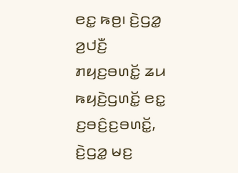ꤕꤢ꤭ ꤒꤥ꤬꤯ ꤢꤧ꤬ꤞꤤ꤭ ꤤ꤬ꤓꤢꤪ꤬ ꤊꤟꤢ꤬ꤋꤛꤢꤩ꤭ ꤘꤣ ꤒꤟꤢꤧ꤬ꤞꤛꤢꤩ꤭ ꤕꤢ꤭ ꤢ꤬ꤋꤢꤨ꤬ꤢ꤬ꤋꤛꤢꤩ꤭, ꤢꤧ꤬ꤞꤤ꤭ ꤗꤢ꤬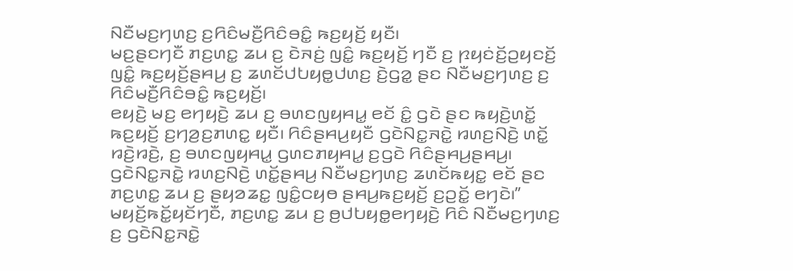ꤡꤢꤪꤗꤢ꤬ꤚꤛꤢ꤬ ꤢ꤬ꤖꤢꤨꤗꤢꤪ꤬ꤖꤢꤨꤋꤢꤨ꤭ ꤒꤢ꤬ꤟꤢꤩ꤬ ꤟꤢꤪ꤯
ꤗꤢ꤬ꤔꤢꤚꤢꤪ ꤊꤢ꤬ꤛꤢ꤭ ꤘꤣ ꤢ꤬ ꤢꤧꤏꤢꤦ꤬ ꤜꤢꤨ꤭ ꤒꤢ꤬ꤟꤢꤩ꤬ ꤚꤢꤪ ꤢ꤬ ꤐꤟꤢꤦꤢꤩ꤬ꤑꤟꤢꤢꤩ꤬ ꤜꤢꤨ꤭ ꤒꤢ꤬ꤟꤢꤩ꤬ꤔꤌꤣ꤬ ꤢ꤬ ꤘꤛꤢꤩꤓꤝꤟꤥ꤭ꤓꤛꤢ꤬ ꤢꤧ꤬ꤞꤤ꤭ ꤔꤢ ꤡꤢꤪꤗꤢ꤬ꤚꤛꤢ꤬ ꤢ꤬ ꤖꤢꤨꤗꤢꤪ꤬ꤖꤢꤨꤋꤢꤨ꤭ ꤒꤢ꤬ꤟꤢꤩ꤬꤯
ꤕꤟꤢꤧ꤬ ꤗꤢ꤬ ꤕꤚꤟꤢꤧ꤬ ꤘꤣ ꤢ꤬ ꤋꤛꤢꤜꤟꤌꤣ꤭ ꤕꤢꤩ ꤢꤨ꤭ ꤞꤢꤧ ꤔꤢ ꤒꤟꤢꤧ꤬ꤛꤢꤩ꤭ ꤒꤢ꤬ꤟꤢꤩ꤬ ꤢ꤬ꤚꤤ꤬ꤢ꤬ꤊꤛꤢ꤭ ꤟꤢꤪ꤯ ꤖꤢꤨꤔꤌꤣ꤬ꤟꤢꤪ ꤞꤢꤧꤡꤢ꤭ꤏꤢꤧ꤭ ꤙꤛꤢ꤬ꤡꤢꤧ꤬ ꤛꤢꤩ꤭ ꤙꤢꤧ꤬ꤙꤢꤧ꤬, ꤢ꤬ ꤋꤛꤢꤜꤟꤌꤣ꤭ ꤞꤛꤢꤊꤟꤌꤣ꤭ ꤢ꤬ꤞꤢꤧ ꤖꤢꤨꤔꤌꤣ꤬ꤔꤌꤣ꤬꤯ ꤞꤢꤧꤡꤢ꤭ꤏꤢꤧ꤭ ꤙꤛꤢ꤬ꤡꤢꤧ꤬ ꤛꤢꤩ꤭ꤔꤌꤣ꤬ ꤡꤢꤪꤗꤢ꤬ꤚꤛꤢ꤬ ꤘꤛꤢꤩꤒꤟꤢ꤭ ꤕꤢꤩ ꤔꤢ ꤊꤢ꤬ꤛꤢ꤭ ꤘꤣ ꤢ꤬ ꤔꤟꤤꤘꤢ꤭ ꤜꤢꤨ꤭ꤍꤟꤥ ꤔꤌꤣ꤬ꤒꤢ꤬ꤟꤢꤩ꤬ ꤢ꤬ꤑꤢꤩ꤭ ꤕꤚꤢꤧ꤯”
ꤗꤟꤢꤩ꤬ꤒꤢꤩ꤭ꤟꤢꤩꤚꤢꤪ, ꤊꤢ꤬ꤛꤢ꤭ ꤘꤣ ꤢ꤬ ꤥ꤬ꤓꤝꤟꤥ꤭ꤕꤚꤟꤢꤧ꤬ ꤖꤢꤨ ꤡꤢꤪꤗꤢ꤬ꤚꤛꤢ꤬ ꤢ꤬ ꤞꤢꤧꤡꤢ꤭ꤏꤢꤧ꤭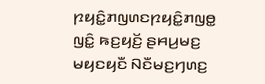ꤐꤟꤢꤨ꤭ꤊꤜꤛꤢꤐꤟꤢꤨ꤭ꤊꤜꤥ꤭ ꤜꤢꤨ꤭ ꤒꤢ꤬ꤟꤢꤩ꤬ ꤔꤌꤣ꤬ꤗꤢ꤬ ꤗꤟꤢꤟꤢꤪ ꤡꤢꤪꤗꤢ꤬ꤚꤛꤢ꤬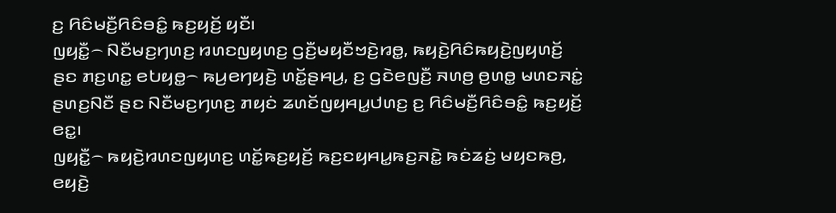ꤢ꤬ ꤖꤢꤨꤗꤢꤪ꤬ꤖꤢꤨꤋꤢꤨ꤭ ꤒꤢ꤬ꤟꤢꤩ꤬ ꤟꤢꤪ꤯
ꤜꤟꤢꤪ꤭꤮ ꤡꤢꤪꤗꤢ꤬ꤚꤛꤢ꤬ ꤙꤛꤢꤜꤟꤛꤢ꤬ ꤞꤢꤪ꤬ꤗꤟꤢꤪꤠꤢꤧ꤬ꤙꤥ꤭, ꤒꤟꤢꤧ꤬ꤖꤢꤨꤒꤟꤢꤧ꤬ꤜꤟꤛꤢꤩ꤬ ꤔꤢ ꤊꤢ꤬ꤛꤢ꤭ ꤕꤝꤟꤥ꤭꤮ ꤒꤣ꤬ꤕꤚꤟꤢꤧ꤬ ꤛꤢꤩ꤭ꤔꤌꤣ꤬, ꤢ꤬ ꤞꤢꤧꤕꤜꤢꤪ꤬ ꤏꤛꤥ꤬ ꤥ꤬ꤛꤥ꤭ ꤗꤛꤢꤏꤢꤦ꤭ ꤔꤛꤢ꤬ꤡꤢꤪ ꤔꤢ ꤡꤢꤪꤗꤢ꤬ꤚꤛꤢ꤬ ꤊꤟꤢꤦ ꤘꤛꤢꤩꤜꤟꤌꤣ꤭ꤓꤛꤢ꤬ ꤢ꤬ ꤖꤢꤨꤗꤢꤪ꤬ꤖꤢꤨꤋꤢꤨ꤭ ꤒꤢ꤬ꤟꤢꤩ꤬ ꤕꤢ꤭꤯
ꤜꤟꤢꤪ꤭꤮ ꤒꤟꤢꤧ꤬ꤙꤛꤢꤜꤟꤛꤢ꤬ ꤛꤢꤩ꤭ꤒꤢ꤬ꤟꤢꤩ꤬ ꤒꤢ꤬ꤢꤟꤌꤣ꤭ꤒꤢ꤬ꤏꤢꤧ꤭ ꤒꤢꤦꤘꤢꤦ꤬ ꤗꤟꤢꤒꤥ꤬, ꤕꤟꤢꤧ꤬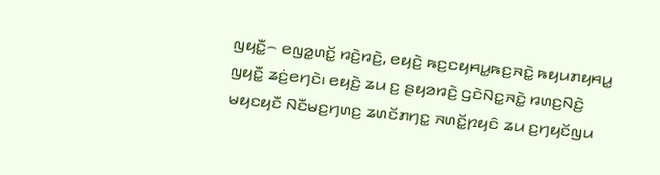ꤜꤟꤢꤪ꤭꤮ ꤕꤜꤤ꤭ꤛꤢꤩ꤭ ꤙꤢꤧ꤬ꤙꤢꤧ꤬, ꤕꤟꤢꤧ꤬ ꤒꤢ꤬ꤢꤟꤌꤣ꤭ꤒꤢ꤬ꤏꤢꤧ꤭ ꤒꤟꤣꤊꤟꤌꤣ꤭ ꤜꤟꤢꤪ꤭ ꤘꤢꤦ꤬ꤕꤚꤢꤧ꤯ ꤕꤟꤢꤧ꤬ ꤘꤣ ꤢ꤬ ꤔꤟꤤꤙꤢꤧ꤬ ꤞꤢꤧꤡꤢ꤭ꤏꤢꤧ꤭ ꤙꤛꤢ꤬ꤡꤢꤧ꤬ ꤗꤟꤢꤟꤢꤪ ꤡꤢꤪꤗꤢ꤬ꤚꤛꤢ꤬ ꤘꤛꤢꤩꤊꤚꤢ꤭ ꤏꤛꤢꤩ꤭ꤐꤟꤢꤨ ꤘꤣ ꤢ꤬ꤚꤟꤢꤩꤜꤣ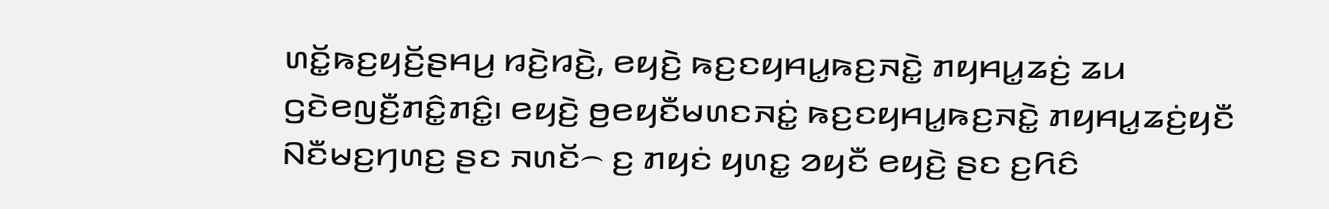ꤛꤢꤩ꤭ꤒꤢ꤬ꤟꤢꤩ꤬ꤔꤌꤣ꤬ ꤙꤢꤧ꤬ꤙꤢꤧ꤬, ꤕꤟꤢꤧ꤬ ꤒꤢ꤬ꤢꤟꤌꤣ꤭ꤒꤢ꤬ꤏꤢꤧ꤭ ꤊꤟꤌꤣ꤭ꤘꤢꤦ꤬ ꤘꤣ ꤞꤢꤧꤕꤜꤢꤪ꤬ꤊꤢꤨ꤭ꤊꤢꤨ꤭꤯ ꤕꤟꤢꤧ꤬ ꤥ꤬ꤕꤟꤢꤪꤗꤛꤢꤏꤢꤦ꤭ ꤒꤢ꤬ꤢꤟꤌꤣ꤭ꤒꤢ꤬ꤏꤢꤧ꤭ ꤊꤟꤌꤣ꤭ꤘꤢꤦ꤬ꤟꤢꤪ ꤡꤢꤪꤗꤢ꤬ꤚꤛꤢ꤬ ꤔꤢ ꤏꤛꤢꤩ꤮ ꤢ꤬ ꤊꤟꤢꤦ ꤟꤛꤢ꤭ ꤤꤟꤢꤪ ꤕꤟꤢꤧ꤬ ꤔꤢ ꤢ꤬ꤖꤢꤨ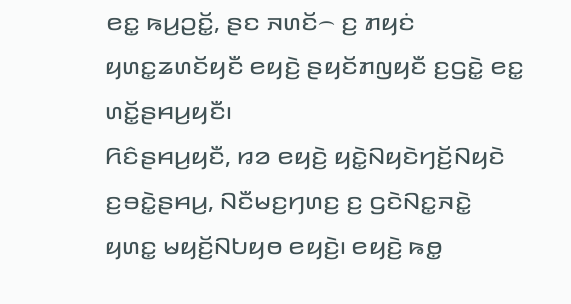ꤕꤢ꤭ ꤒꤣ꤬ꤑꤢꤩ꤭, ꤔꤢ ꤏꤛꤢꤩ꤮ ꤢ꤬ ꤊꤟꤢꤦ ꤟꤛꤢ꤭ꤘꤛꤢꤩꤟꤢꤪ ꤕꤟꤢꤧ꤬ ꤔꤟꤢꤩꤊꤜꤟꤢꤪ ꤢ꤬ꤞꤢꤧ꤭ ꤕꤢ꤭ ꤛꤢꤩ꤭ꤔꤌꤣ꤬ꤟꤢꤪ꤯
ꤖꤢꤨꤔꤌꤣ꤬ꤟꤢꤪ, ꤙꤤ ꤕꤟꤢꤧ꤬ ꤟꤢꤧ꤭ꤡꤟꤢꤧꤚꤢꤩ꤬ꤡꤟꤢꤧ ꤢ꤬ꤋꤢꤧ꤭ꤔꤌꤣ꤬, ꤡꤢꤪꤗꤢ꤬ꤚꤛꤢ꤬ ꤢ꤬ ꤞꤢꤧꤡꤢ꤭ꤏꤢꤧ꤭ ꤟꤛꤢ꤭ ꤗꤟꤢꤩ꤬ꤡꤝꤟꤥ ꤕꤟꤢꤧ꤬꤯ ꤕꤟꤢꤧ꤬ ꤒꤥ꤭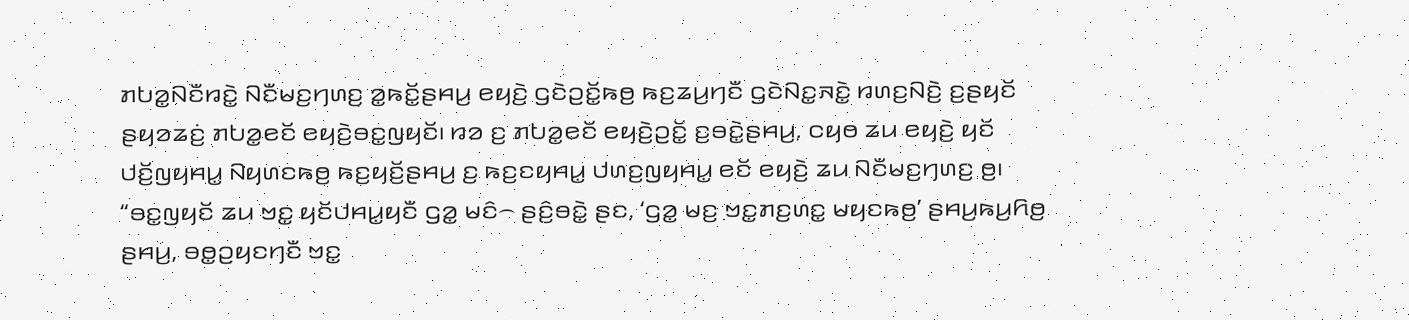ꤊꤝꤤ꤭ꤡꤢꤪꤙꤢꤧ꤭ ꤡꤢꤪꤗꤢ꤬ꤚꤛꤢ꤬ ꤤ꤭ꤒꤢꤩ꤭ꤔꤌꤣ꤬ ꤕꤟꤢꤧ꤬ ꤞꤢꤧꤑꤢꤩ꤭ꤒꤥ꤬ ꤒꤢ꤬ꤘꤣ꤬ꤚꤢꤪ ꤞꤢꤧꤡꤢ꤭ꤏꤢꤧ꤭ ꤙꤛꤢ꤬ꤡꤢꤧ꤬ ꤢ꤬ꤔꤟꤢꤩ ꤔꤟꤤꤘꤢꤦ꤬ ꤊꤝꤤ꤭ꤕꤢꤩ ꤕꤟꤢꤧ꤬ꤋꤢ꤭ꤜꤟꤢꤩ꤯ ꤙꤤ ꤢ꤬ ꤊꤝꤤ꤭ꤕꤢꤩ ꤕꤟꤢꤧ꤬ꤑꤢꤩ꤭ ꤢ꤬ꤋꤢꤧ꤭ꤔꤌꤣ꤬, ꤍꤟꤥ ꤘꤣ ꤕꤟꤢꤧ꤬ ꤟꤢꤩ ꤓꤢꤩ꤬ꤜꤟꤌꤣ꤭ ꤡꤟꤛꤢꤒꤥ꤬ ꤒꤢ꤬ꤟꤢꤩ꤬ꤔꤌꤣ꤬ ꤢ꤬ ꤒꤢ꤬ꤢꤟꤌꤣ꤭ ꤓꤛꤢ꤬ꤜꤟꤌꤣ꤭ ꤕꤢꤩ ꤕꤟꤢꤧ꤬ ꤘꤣ ꤡꤢꤪꤗꤢ꤬ꤚꤛꤢ꤬ ꤥ꤬꤯
“ꤋꤢ꤭ꤜꤟꤢꤩ ꤘꤣ ꤠꤢ꤭ ꤟꤢꤩꤓꤌꤣ꤭ꤟꤢꤪ ꤞꤤ꤭ ꤗꤢꤨ꤮ ꤔꤢꤨ꤬ꤋꤢꤧ꤭ ꤔꤢ, ‘ꤞꤤ꤭ ꤗꤢ꤬ ꤠꤢ꤭ꤊꤢ꤬ꤛꤢ꤭ ꤗꤟꤢꤒꤥ꤬’ ꤔꤌꤣ꤬ꤒꤣ꤬ꤖꤥ꤬ ꤔꤌꤣ꤬, ꤋꤥ꤭ꤑꤟꤢꤚꤢꤪ ꤠꤢ꤭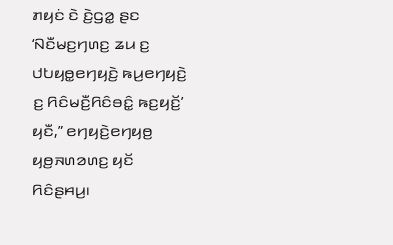ꤊꤟꤢꤦ ꤢꤧ ꤢꤧ꤬ꤞꤤ꤭ ꤔꤢ ‘ꤡꤢꤪꤗꤢ꤬ꤚꤛꤢ꤬ ꤘꤣ ꤢ꤬ ꤓꤝꤟꤥ꤭ꤕꤚꤟꤢꤧ꤬ ꤒꤣ꤬ꤕꤚꤟꤢꤧ꤬ ꤢ꤬ ꤖꤢꤨꤗꤢꤪ꤬ꤖꤢꤨꤋꤢꤨ꤭ ꤒꤢ꤬ꤟꤢꤩ꤬’ ꤟꤢꤪ,” ꤕꤚꤟꤢꤧ꤬ꤕꤚꤟꤥ꤬ ꤟꤥ꤬ꤏꤛꤤꤛꤢ꤬ ꤟꤢꤩ ꤖꤢꤨꤔꤌꤣ꤬꤯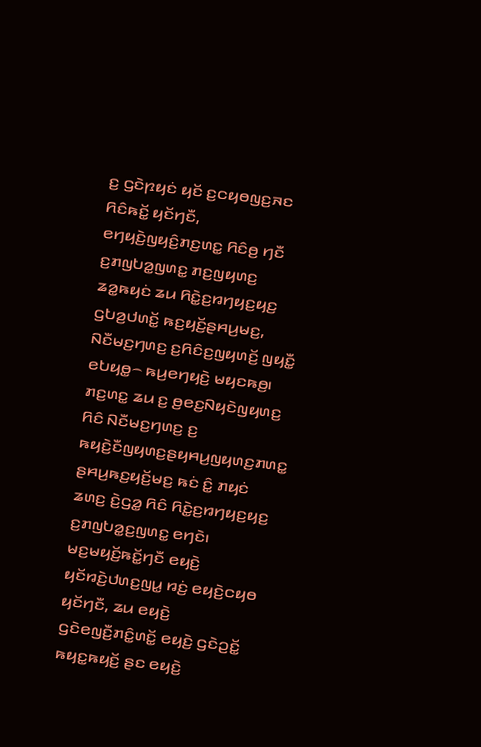ꤢ꤬ ꤞꤢꤧꤐꤟꤢꤦ ꤟꤢꤩ ꤢ꤬ꤍꤟꤥꤜꤢ꤬ꤏꤢ ꤖꤢꤨꤒꤢꤩ꤭ ꤟꤢꤩꤚꤢꤪ, ꤕꤚꤟꤢꤧ꤬ꤜꤟꤢꤨ꤬ꤊꤢ꤬ꤛꤢ꤭ ꤖꤢꤨꤥ꤬ ꤚꤢꤪ ꤢ꤬ꤊꤜꤝꤤ꤭ꤜꤛꤢ꤭ ꤊꤢ꤬ꤜꤟꤛꤢ꤬ ꤘꤤ꤭ꤒꤟꤢꤦ ꤘꤣ ꤖꤢꤧ꤭ꤢ꤬ꤙꤚꤟꤢ꤬ꤟꤢ꤬ ꤞꤝꤤ꤬ꤓꤛꤢꤩ꤭ ꤒꤢ꤬ꤟꤢꤩ꤬ꤔꤌꤣ꤬ꤗꤢ꤬, ꤡꤢꤪꤗꤢ꤬ꤚꤛꤢ꤬ ꤢ꤬ꤖꤢꤨꤢ꤬ꤜꤟꤛꤢꤩ꤬ ꤜꤟꤢꤪ꤭ ꤕꤝꤟꤥ꤭꤮ ꤒꤣ꤬ꤕꤚꤟꤢꤧ꤬ ꤗꤟꤢꤒꤥ꤬꤯ ꤊꤢ꤬ꤛꤢ꤭ ꤘꤣ ꤢ꤬ ꤥ꤬ꤕꤢ꤬ꤡꤟꤢꤧꤜꤟꤛꤢ꤬ ꤖꤢꤨ ꤡꤢꤪꤗꤢ꤬ꤚꤛꤢ꤬ ꤢ꤬ ꤒꤟꤢꤧ꤬ꤢꤪꤜꤟꤛꤢ꤬ꤔꤟꤌꤣ꤬ꤜꤟꤛꤢ꤬ꤊꤛꤢ꤭ ꤔꤌꤣ꤬ꤒꤢ꤬ꤟꤢꤩ꤬ꤗꤢ꤬ ꤒꤢꤦ ꤢꤨ꤭ ꤊꤟꤢꤦ ꤘꤛꤢ꤬ ꤢꤧ꤬ꤞꤤ꤭ ꤖꤢꤨ ꤖꤢꤧ꤭ꤢ꤬ꤙꤚꤟꤢ꤬ꤟꤢ꤬ ꤢ꤬ꤊꤜꤝꤤ꤭ꤢ꤬ꤜꤛꤢ꤭ ꤕꤚꤢꤧ꤯
ꤗꤢ꤬ꤗꤟꤢꤩ꤬ꤒꤢꤩ꤭ꤚꤢꤪ ꤕꤟꤢꤧ꤬ ꤟꤢꤩꤙꤢꤧ꤬ꤓꤛꤢ꤬ꤜꤣ꤭ ꤙꤢꤦ꤬ ꤕꤟꤢꤧ꤬ꤍꤟꤥ ꤟꤢꤩꤚꤢꤪ, ꤘꤣ ꤕꤟꤢꤧ꤬ ꤞꤢꤧꤕꤜꤢꤪ꤬ꤊꤢꤨ꤭ꤛꤢꤩ꤭ ꤕꤟꤢꤧ꤬ ꤞꤢꤧꤑꤢꤩ꤭ ꤒꤟꤢ꤭ꤒꤟꤢꤩ꤬ ꤔꤢ ꤕꤟꤢꤧ꤬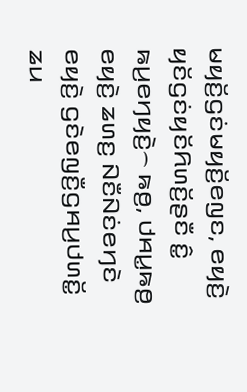ꤗꤟꤢꤩ꤬ꤞꤢꤦꤗꤟꤢꤩ꤬ꤕꤜꤢ, ꤕꤟꤢꤧ꤬ ꤟꤢꤩꤞꤢꤦꤟꤢꤩꤖꤛꤢꤩ꤬ꤔꤢꤪ ꤢꤨ꤭ ꤒꤣ꤬ꤕꤚꤟꤢꤧ꤬꤮ ꤒꤥ꤬, ꤓꤌꤣ꤭ꤒꤥ꤬ ꤕꤟꤢꤧ꤬ ꤘꤛꤢ꤬ ꤡꤢꤪꤡꤢꤦꤕꤚꤢꤧ ꤕꤟꤢꤧ꤬ ꤞꤢꤧꤕꤜꤢꤪ꤬ꤞꤌꤣ꤬ꤓꤛꤢꤩ꤭ ꤘꤣ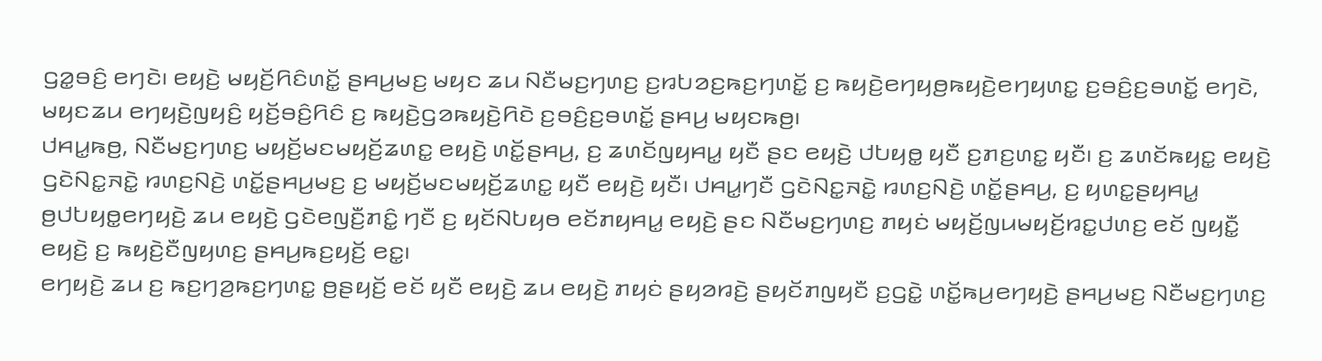ꤞꤤ꤭ꤋꤢꤨ꤬ ꤕꤚꤢꤧ꤯ ꤕꤟꤢꤧ꤬ ꤗꤟꤢꤩ꤬ꤖꤢꤨꤛꤢꤩ꤭ ꤔꤌꤣ꤬ꤗꤢ꤬ ꤗꤟꤢ ꤘꤣ ꤡꤢꤪꤗꤢ꤬ꤚꤛꤢ꤬ ꤢ꤬ꤙꤝꤤꤢ꤬ꤒꤢ꤬ꤚꤛꤢꤩ꤭ ꤢ꤬ ꤒꤟꤢꤧ꤬ꤕꤚꤟꤥ꤬ꤒꤟꤢꤧ꤬ꤕꤚꤟꤛꤢ꤭ ꤢ꤬ꤋꤢꤨ꤬ꤢ꤬ꤋꤛꤢꤩ꤭ ꤕꤚꤢꤧ, ꤗꤟꤢꤘꤣ ꤕꤚꤟꤢꤧ꤬ꤜꤟꤢꤨ꤬ ꤟꤢꤩ꤬ꤋꤢꤨ꤬ꤖꤢꤨ ꤢ꤬ ꤒꤟꤢꤧ꤬ꤞꤤꤒꤟꤢꤧ꤬ꤖꤢꤧ ꤢ꤬ꤋꤢꤨ꤬ꤢ꤬ꤋꤛꤢꤩ꤭ ꤔꤌꤣ꤬ ꤗꤟꤢꤒꤥ꤬꤯
ꤓꤌꤣ꤭ꤒꤥ꤬, ꤡꤢꤪꤗꤢ꤬ꤚꤛꤢ꤬ ꤗꤟꤢꤩ꤬ꤗꤢꤗꤟꤢꤩ꤬ꤘꤛꤢ꤭ ꤕꤟꤢꤧ꤬ ꤛꤢꤩ꤭ꤔꤌꤣ꤬, ꤢ꤬ ꤘꤛꤢꤩꤜꤟꤌꤣ꤭ ꤟꤢꤪ ꤔꤢ ꤕꤟꤢꤧ꤬ ꤓꤝꤟꤥ꤭ ꤟꤢꤪ ꤢ꤬ꤊꤢ꤬ꤛꤢ꤭ ꤟꤢꤪ꤯ ꤢ꤬ ꤘꤛꤢꤩꤒꤟꤢ꤭ ꤕꤟꤢꤧ꤬ ꤞꤢꤧꤡꤢ꤭ꤏꤢꤧ꤭ ꤙꤛꤢ꤬ꤡꤢꤧ꤬ ꤛꤢꤩ꤭ꤔꤌꤣ꤬ꤗꤢ꤬ ꤢ꤬ ꤗꤟꤢꤩ꤬ꤗꤢꤗꤟꤢꤩ꤬ꤘꤛꤢ꤭ ꤟꤢꤪ ꤕꤟꤢꤧ꤬ ꤟꤢꤪ꤯ ꤓꤌꤣ꤭ꤚꤢꤪ ꤞꤢꤧꤡꤢ꤭ꤏꤢꤧ꤭ ꤙꤛꤢ꤬ꤡꤢꤧ꤬ ꤛꤢꤩ꤭ꤔꤌꤣ꤬, ꤢ꤬ ꤟꤛꤢ꤭ꤔꤟꤌꤣ꤭ ꤥ꤬ꤓꤝꤟꤥ꤭ꤕꤚꤟꤢꤧ꤬ ꤘꤣ ꤕꤟꤢꤧ꤬ ꤞꤢꤧꤕꤜꤢꤪ꤬ꤊꤢꤨ꤭ ꤚꤢꤪ ꤢ꤬ ꤟꤢꤩꤡꤝꤟꤥ ꤕꤢꤩꤊꤟꤌꤣ꤭ ꤕꤟꤢꤧ꤬ ꤔꤢ ꤡꤢꤪꤗꤢ꤬ꤚꤛꤢ꤬ ꤊꤟꤢꤦ ꤗꤟꤢꤩ꤬ꤜꤣꤗꤟꤢꤩ꤬ꤙꤢ꤭ꤓꤛꤢ꤬ ꤕꤢꤩ ꤜꤟꤢꤪ꤭ ꤕꤟꤢꤧ꤬ ꤢ꤬ ꤒꤟꤢꤧ꤬ꤢꤪꤜꤟꤛꤢ꤬ ꤔꤌꤣ꤬ꤒꤢ꤬ꤟꤢꤩ꤬ ꤕꤢ꤭꤯
ꤕꤚꤟꤢꤧ꤬ ꤘꤣ ꤢ꤬ ꤒꤢ꤬ꤚꤤ꤬ꤒꤢ꤬ꤚꤛꤢ꤭ ꤥ꤬ꤔꤟꤢꤩ꤬ ꤕꤢꤩ ꤟꤢꤪ ꤕꤟꤢꤧ꤬ ꤘꤣ ꤕꤟꤢꤧ꤬ ꤊꤟꤢꤦ ꤔꤟꤤꤙꤢꤧ꤬ ꤔꤟꤢꤩꤊꤜꤟꤢꤪ ꤢ꤬ꤞꤢꤧ꤭ ꤛꤢꤩ꤭ꤒꤣ꤬ꤕꤚꤟꤢꤧ꤬ ꤔꤌꤣ꤬ꤗꤢ꤬ ꤡꤢꤪꤗꤢ꤬ꤚꤛꤢ꤬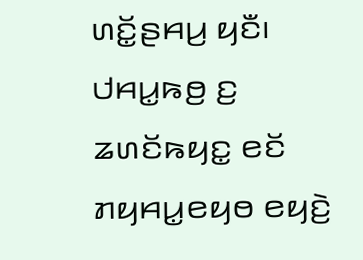ꤛꤢꤩ꤭ꤔꤌꤣ꤬ ꤟꤢꤪ꤯ ꤓꤌꤣ꤭ꤒꤥ꤬ ꤢ꤬ ꤘꤛꤢꤩꤒꤟꤢ꤭ ꤕꤢꤩ ꤊꤟꤌꤣ꤭ꤕꤟꤥ ꤕꤟꤢꤧ꤬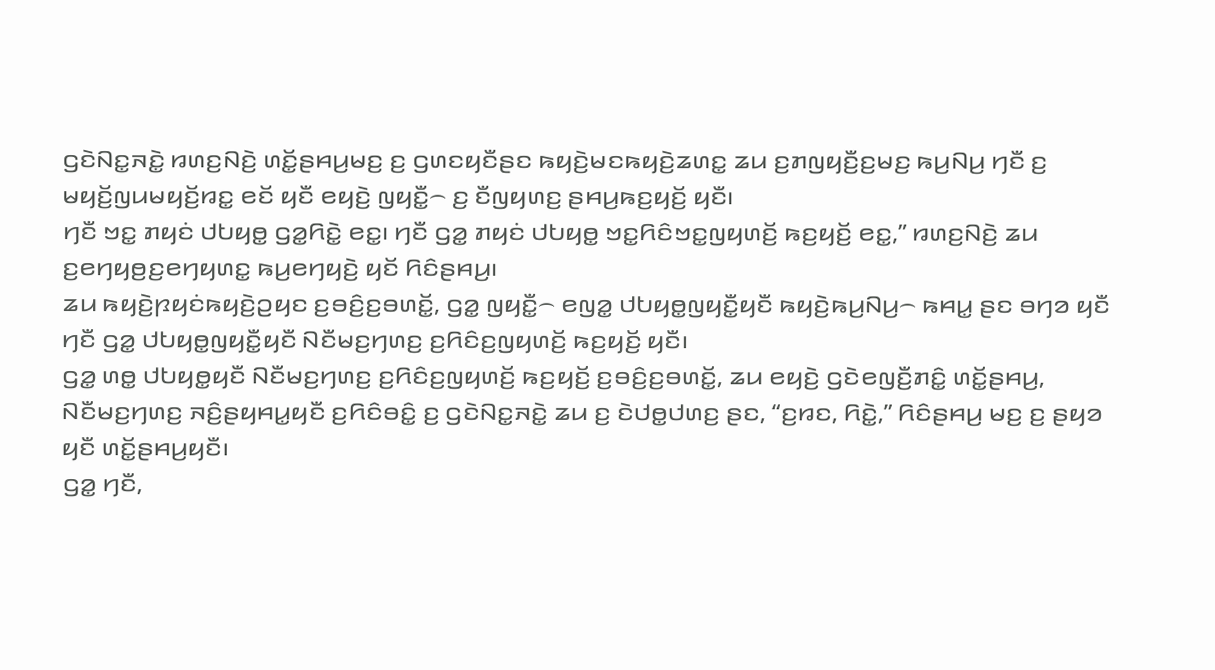ꤞꤢꤧꤡꤢ꤭ꤏꤢꤧ꤭ ꤙꤛꤢ꤬ꤡꤢꤧ꤬ ꤛꤢꤩ꤭ꤔꤌꤣ꤬ꤗꤢ꤬ ꤢ꤬ ꤞꤛꤢꤟꤢꤪꤔꤢ ꤒꤟꤢꤧ꤬ꤗꤢꤒꤟꤢꤧ꤬ꤘꤛꤢ꤭ ꤘꤣ ꤢ꤬ꤊꤜꤟꤢꤪ꤬ꤢ꤬ꤗꤢ꤬ ꤒꤣ꤬ꤡꤣ꤬ ꤚꤢꤪ ꤢ꤬ ꤗꤟꤢꤩ꤬ꤜꤣꤗꤟꤢꤩ꤬ꤙꤢ꤭ ꤕꤢꤩ ꤟꤢꤪ ꤕꤟꤢꤧ꤬ ꤜꤟꤢꤪ꤭꤮ ꤢ꤬ ꤢꤪꤜꤟꤛꤢ꤬ ꤔꤌꤣ꤬ꤒꤢ꤬ꤟꤢꤩ꤬ ꤟꤢꤪ꤯
ꤚꤢꤪ ꤠꤢ꤭ ꤊꤟꤢꤦ ꤓꤝꤟꤥ꤭ ꤞꤤ꤭ꤖꤢꤧ꤭ ꤕꤢ꤭꤯ ꤚꤢꤪ ꤞꤤ꤭ ꤊꤟꤢꤦ ꤓꤝꤟꤥ꤭ ꤠꤢ꤭ꤖꤢꤨꤠꤢ꤭ꤜꤟꤛꤢꤩ꤬ ꤒꤢ꤬ꤟꤢꤩ꤬ ꤕꤢ꤭,” ꤙꤛꤢ꤬ꤡꤢꤧ꤬ ꤘꤣ ꤢ꤬ꤕꤚꤟꤥ꤬ꤢ꤬ꤕꤚꤟꤛꤢ꤭ ꤒꤣ꤬ꤕꤚꤟꤢꤧ꤬ ꤟꤢꤩ ꤖꤢꤨꤔꤌꤣ꤬꤯
ꤘꤣ ꤒꤟꤢꤧ꤬ꤐꤟꤢꤦꤒꤟꤢꤧ꤬ꤑꤟꤢ ꤢ꤬ꤋꤢꤨ꤬ꤢ꤬ꤋꤛꤢꤩ꤭, ꤞꤤ꤭ ꤜꤟꤢꤪ꤭꤮ ꤕꤜꤤ꤭ ꤓꤝꤟꤥ꤭ꤜꤟꤢꤪ꤭ꤟꤢꤪ ꤒꤟꤢꤧ꤬ꤒꤣ꤬ꤡꤣ꤬꤮ ꤒꤌꤣ꤭ ꤔꤢ ꤋꤚꤤ ꤟꤢꤪ ꤚꤢꤪ ꤞꤤ꤭ ꤓꤝꤟꤥ꤭ꤜꤟꤢꤪ꤭ꤟꤢꤪ ꤡꤢꤪꤗꤢ꤬ꤚꤛꤢ꤬ ꤢ꤬ꤖꤢꤨꤢ꤬ꤜꤟꤛꤢꤩ꤬ ꤒꤢ꤬ꤟꤢꤩ꤬ ꤟꤢꤪ꤯
ꤞꤤ꤭ ꤛꤥ꤭ ꤓꤝꤟꤥ꤭ꤟꤢꤪ ꤡꤢꤪꤗꤢ꤬ꤚꤛꤢ꤬ ꤢ꤬ꤖꤢꤨꤢ꤬ꤜꤟꤛꤢꤩ꤬ ꤒꤢ꤬ꤟꤢꤩ꤬ ꤢ꤬ꤋꤢꤨ꤬ꤢ꤬ꤋꤛꤢꤩ꤭, ꤘꤣ ꤕꤟꤢꤧ꤬ ꤞꤢꤧꤕꤜꤢꤪ꤬ꤊꤢꤨ꤭ ꤛꤢꤩ꤭ꤔꤌꤣ꤬, ꤡꤢꤪꤗꤢ꤬ꤚꤛꤢ꤬ ꤏꤢꤨ꤬ꤔꤟꤌꤣ꤭ꤟꤢꤪ ꤢ꤬ꤖꤢꤨꤋꤢꤨ꤭ ꤢ꤬ ꤞꤢꤧꤡꤢ꤭ꤏꤢꤧ꤭ ꤘꤣ ꤢ꤬ ꤢꤧꤓꤥ꤭ꤓꤛꤢ꤬ ꤔꤢ, “ꤢ꤬ꤙꤢ, ꤖꤢꤧ꤭,” ꤖꤢꤨꤔꤌꤣ꤬ ꤗꤢ꤬ ꤢ꤬ ꤔꤟꤤ ꤟꤢꤪ ꤛꤢꤩ꤭ꤔꤌꤣ꤬ꤟꤢꤪ꤯
ꤞꤤ꤭ ꤚꤢꤪ,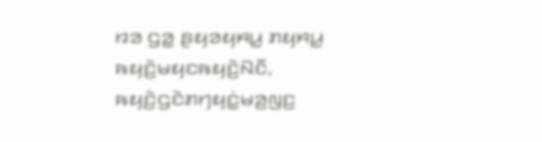ꤙꤤ ꤞꤤ꤭ ꤔꤟꤤꤟꤌꤣ꤭ ꤊꤟꤌꤣ꤭ ꤒꤟꤢꤧ꤬ꤗꤟꤢꤒꤟꤢꤧ꤬ꤡꤢꤪ, ꤒꤟꤢꤧ꤬ꤞꤢꤧꤊꤚꤟꤢꤦ꤭ꤗꤤ꤬ꤜꤢ꤬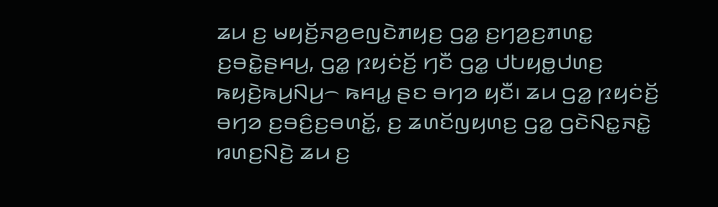ꤘꤣ ꤢ꤬ ꤗꤟꤢꤩ꤬ꤏꤤ꤬ꤕꤜꤢꤧꤊꤟꤢ꤬ ꤞꤤ꤭ ꤢ꤬ꤚꤤ꤬ꤢ꤬ꤊꤛꤢ꤭ ꤢ꤬ꤋꤢꤧ꤭ꤔꤌꤣ꤬, ꤞꤤ꤭ ꤐꤟꤢꤦꤢꤩ꤬ ꤚꤢꤪ ꤞꤤ꤭ ꤓꤝꤟꤥ꤭ꤓꤛꤢ꤬ ꤒꤟꤢꤧ꤬ꤒꤣ꤬ꤡꤣ꤬꤮ ꤒꤌꤣ꤭ ꤔꤢ ꤋꤚꤤ ꤟꤢꤪ꤯ ꤘꤣ ꤞꤤ꤭ ꤐꤟꤢꤦꤢꤩ꤬ ꤋꤚꤤ ꤢ꤬ꤋꤢꤨ꤬ꤢ꤬ꤋꤛꤢꤩ꤭, ꤢ꤬ ꤘꤛꤢꤩꤜꤟꤛꤢ꤬ ꤞꤤ꤭ ꤞꤢꤧꤡꤢ꤭ꤏꤢꤧ꤭ ꤙꤛꤢ꤬ꤡꤢꤧ꤬ ꤘꤣ ꤢ꤬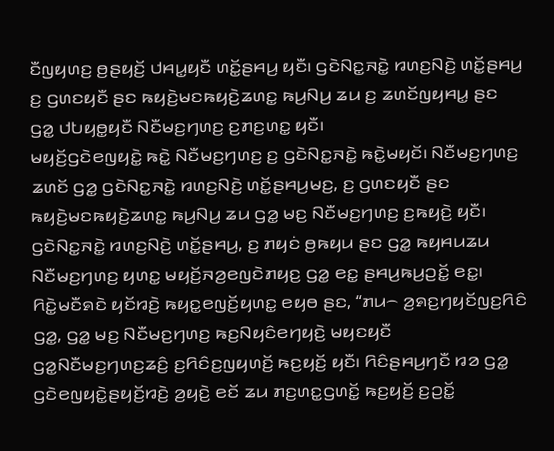ꤢꤪꤜꤟꤛꤢ꤬ ꤥ꤬ꤔꤟꤢꤩ꤬ ꤓꤌꤣ꤭ꤟꤢꤪ ꤛꤢꤩ꤭ꤔꤌꤣ꤬ ꤟꤢꤪ꤯ ꤞꤢꤧꤡꤢ꤭ꤏꤢꤧ꤭ ꤙꤛꤢ꤬ꤡꤢꤧ꤬ ꤛꤢꤩ꤭ꤔꤌꤣ꤬ ꤢ꤬ ꤞꤛꤢꤟꤢꤪ ꤔꤢ ꤒꤟꤢꤧ꤬ꤗꤢꤒꤟꤢꤧ꤬ꤘꤛꤢ꤭ ꤒꤣ꤬ꤡꤣ꤬ ꤘꤣ ꤢ꤬ ꤘꤛꤢꤩꤜꤟꤌꤣ꤭ ꤔꤢ ꤞꤤ꤭ ꤓꤝꤟꤥ꤭ꤟꤢꤪ ꤡꤢꤪꤗꤢ꤬ꤚꤛꤢ꤬ ꤢ꤬ꤊꤢ꤬ꤛꤢ꤭ ꤟꤢꤪ꤯
ꤗꤟꤢꤩ꤬ꤞꤢꤧꤕꤜꤟꤢꤧ꤭ ꤒꤢꤧ꤭ ꤡꤢꤪꤗꤢ꤬ꤚꤛꤢ꤬ ꤢ꤬ ꤞꤢꤧꤡꤢ꤭ꤏꤢꤧ꤭ ꤒꤢꤧ꤭ꤗꤟꤢꤩ꤯ ꤡꤢꤪꤗꤢ꤬ꤚꤛꤢ꤬ ꤘꤛꤢꤩ ꤞꤤ꤭ ꤞꤢꤧꤡꤢ꤭ꤏꤢꤧ꤭ ꤙꤛꤢ꤬ꤡꤢꤧ꤬ ꤛꤢꤩ꤭ꤔꤌꤣ꤬ꤗꤢ꤬, ꤢ꤬ ꤞꤛꤢꤟꤢꤪ ꤔꤢ ꤒꤟꤢꤧ꤬ꤗꤢꤒꤟꤢꤧ꤬ꤘꤛꤢ꤭ ꤒꤣ꤬ꤡꤣ꤬ ꤘꤣ ꤞꤤ꤭ ꤗꤢ꤬ ꤡꤢꤪꤗꤢ꤬ꤚꤛꤢ꤬ ꤢ꤬ꤒꤟꤢꤧ꤬ ꤟꤢꤪ꤯ ꤞꤢꤧꤡꤢ꤭ꤏꤢꤧ꤭ ꤙꤛꤢ꤬ꤡꤢꤧ꤬ ꤛꤢꤩ꤭ꤔꤌꤣ꤬, ꤢ꤬ ꤊꤟꤢꤦ ꤥ꤬ꤒꤟꤣ ꤔꤢ ꤞꤤ꤭ ꤒꤟꤌꤣꤘꤣ ꤡꤢꤪꤗꤢ꤬ꤚꤛꤢ꤬ ꤟꤛꤢ꤭ ꤗꤟꤢꤩ꤬ꤏꤤ꤬ꤕꤜꤢꤧꤊꤟꤢ꤬ ꤞꤤ꤭ ꤕꤢ꤭ ꤔꤌꤣ꤬ꤒꤣ꤬ꤑꤢꤩ꤭ ꤕꤢ꤭꤯
ꤖꤢꤧ꤭ꤗꤢꤪꤎꤢꤧ ꤟꤢꤩꤙꤢꤧ꤬ ꤒꤟꤢ꤭ꤕꤜꤢꤩ꤬ꤟꤛꤢ꤭ ꤕꤟꤥ ꤔꤢ, “ꤊꤣ꤮ ꤤ꤬ꤎꤢ꤬ꤚꤟꤢꤩꤜꤢ꤬ꤖꤢꤨ ꤞꤤ꤭, ꤞꤤ꤭ ꤗꤢ꤬ ꤡꤢꤪꤗꤢ꤬ꤚꤛꤢ꤬ ꤒꤢ꤬ꤡꤟꤢꤨꤕꤚꤟꤢꤧ꤬ ꤗꤟꤢꤟꤢꤪ ꤞꤤ꤭ꤡꤢꤪꤗꤢ꤬ꤚꤛꤢ꤬ꤘꤢꤨ꤬ ꤢ꤬ꤖꤢꤨꤢ꤬ꤜꤟꤛꤢꤩ꤬ ꤒꤢ꤬ꤟꤢꤩ꤬ ꤟꤢꤪ꤯ ꤖꤢꤨꤔꤌꤣ꤬ꤚꤢꤪ ꤙꤤ ꤞꤤ꤭ ꤞꤢꤧꤕꤜꤟꤢꤧ꤭ꤔꤟꤢꤩ꤬ꤙꤢꤧ꤬ ꤤ꤬ꤟꤢꤧ꤬ ꤕꤢꤩ ꤘꤣ ꤊꤢ꤬ꤛꤢ꤭ꤞꤛꤢꤩ꤭ ꤒꤢ꤬ꤟꤢꤩ꤬ ꤢ꤬ꤑꤢꤩ꤭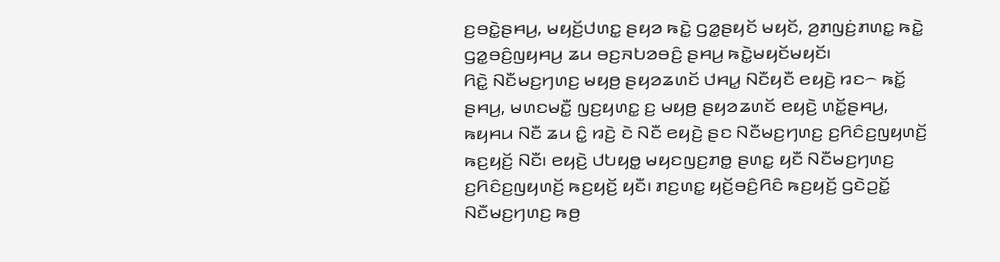ꤢ꤬ꤋꤢꤧ꤭ꤔꤌꤣ꤬, ꤗꤟꤢꤩ꤬ꤓꤛꤢ꤭ ꤔꤟꤤ ꤒꤢꤧ꤭ ꤞꤤ꤭ꤔꤟꤢꤩ ꤗꤟꤢꤩ, ꤤ꤬ꤊꤜꤢꤦ꤬ꤊꤛꤢ꤭ ꤒꤢꤧ꤭ ꤞꤤ꤭ꤋꤢꤨ꤬ꤜꤟꤌꤣ꤬ ꤘꤣ ꤋꤢ꤬ꤏꤝꤤꤋꤢꤨ꤬ ꤔꤌꤣ꤬ ꤒꤢꤧ꤭ꤗꤟꤢꤩꤗꤟꤢꤩ꤯
ꤖꤢꤧ꤭ ꤡꤢꤪꤗꤢ꤬ꤚꤛꤢ꤬ ꤗꤟꤥ꤬ ꤔꤟꤤꤘꤛꤢꤩ ꤓꤌꤣ꤭ ꤡꤢꤪꤟꤢꤪ ꤕꤟꤢꤧ꤬ ꤙꤢ꤮ ꤒꤢꤩ꤭ ꤔꤌꤣ꤬, ꤗꤛꤢꤗꤢꤪ꤭ ꤜꤢ꤬ꤟꤛꤢ꤭ ꤢ꤬ ꤗꤟꤥ꤬ ꤔꤟꤤꤘꤛꤢꤩ ꤕꤟꤢꤧ꤬ ꤛꤢꤩ꤭ꤔꤌꤣ꤬, ꤒꤟꤌꤣ ꤡꤢꤪ ꤘꤣ ꤢꤨ꤭ ꤙꤢꤧ꤬ ꤢꤧ ꤡꤢꤪ ꤕꤟꤢꤧ꤬ ꤔꤢ ꤡꤢꤪꤗꤢ꤬ꤚꤛꤢ꤬ ꤢ꤬ꤖꤢꤨꤢ꤬ꤜꤟꤛꤢꤩ꤬ ꤒꤢ꤬ꤟꤢꤩ꤬ ꤡꤢꤪ꤯ ꤕꤟꤢꤧ꤬ ꤓꤝꤟꤥ꤭ ꤗꤟꤢꤜꤢ꤬ꤊꤥ꤭ ꤔꤛꤢ꤭ ꤟꤢꤪ ꤡꤢꤪꤗꤢ꤬ꤚꤛꤢ꤬ ꤢ꤬ꤖꤢꤨꤢ꤬ꤜꤟꤛꤢꤩ꤬ ꤒꤢ꤬ꤟꤢꤩ꤬ ꤟꤢꤪ꤯ ꤊꤢ꤬ꤛꤢ꤭ ꤟꤢꤩ꤬ꤋꤢꤨ꤬ꤖꤢꤨ ꤒꤢ꤬ꤟꤢꤩ꤬ ꤞꤢꤧꤑꤢꤩ꤭ ꤡꤢꤪꤗꤢ꤬ꤚꤛꤢ꤬ ꤒꤥ꤬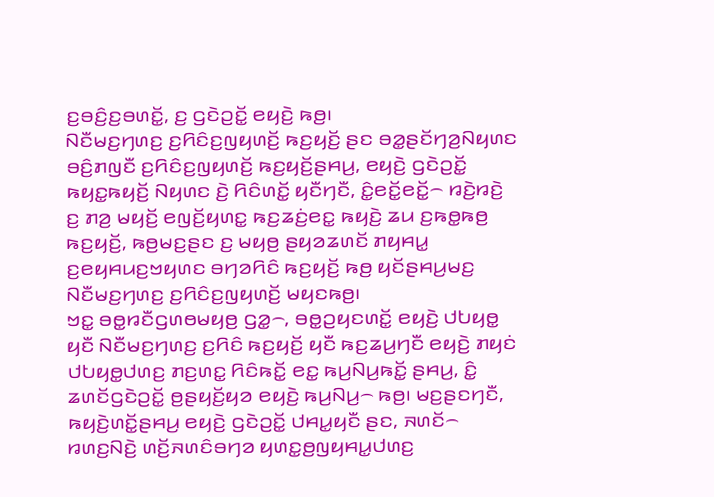ꤢ꤬ꤋꤢꤨ꤬ꤢ꤬ꤋꤛꤢꤩ꤭, ꤢ꤬ ꤞꤢꤧꤑꤢꤩ꤭ ꤕꤟꤢꤧ꤬ ꤒꤥ꤬꤯
ꤡꤢꤪꤗꤢ꤬ꤚꤛꤢ꤬ ꤢ꤬ꤖꤢꤨꤢ꤬ꤜꤟꤛꤢꤩ꤬ ꤒꤢ꤬ꤟꤢꤩ꤬ ꤔꤢ ꤋꤤ꤭ꤔꤢꤩꤚꤤ꤬ꤡꤟꤛꤢ ꤋꤢꤨ꤬ꤊꤜꤢꤪ ꤢ꤬ꤖꤢꤨꤢ꤬ꤜꤟꤛꤢꤩ꤬ ꤒꤢ꤬ꤟꤢꤩ꤬ꤔꤌꤣ꤬, ꤕꤟꤢꤧ꤬ ꤞꤢꤧꤑꤢꤩ꤭ ꤒꤟꤢ꤭ꤒꤟꤢꤩ꤬ ꤡꤟꤛꤢ ꤢꤧ꤬ ꤖꤢꤨꤛꤢꤩ꤭ ꤟꤢꤪꤚꤢꤪ, ꤢꤨ꤭ꤕꤢꤩ꤭ꤕꤢꤩ꤭꤮ ꤙꤢꤧ꤬ꤙꤢꤧ꤬ ꤢ꤬ ꤊꤤ꤬ ꤗꤟꤢꤩ꤬ ꤕꤜꤢꤩ꤬ꤟꤛꤢ꤭ ꤒꤢ꤬ꤘꤢꤦ꤬ꤕꤢ꤭ ꤒꤟꤢꤧ꤬ ꤘꤣ ꤢ꤬ꤒꤥ꤭ꤒꤥ꤬ ꤒꤢ꤬ꤟꤢꤩ꤬, ꤒꤥ꤬ꤗꤢ꤬ꤔꤢ ꤢ꤬ ꤗꤟꤥ꤬ ꤔꤟꤤꤘꤛꤢꤩ ꤊꤟꤌꤣ꤭ ꤢ꤬ꤕꤟꤌꤣꤢ꤬ꤠꤟꤛꤢ ꤋꤚꤤꤖꤢꤨ ꤒꤢ꤬ꤟꤢꤩ꤬ ꤒꤥ꤬ ꤟꤢꤩꤔꤌꤣ꤬ꤗꤢ꤬ ꤡꤢꤪꤗꤢ꤬ꤚꤛꤢ꤬ ꤢ꤬ꤖꤢꤨꤢ꤬ꤜꤟꤛꤢꤩ꤬ ꤗꤟꤢꤒꤥ꤬꤯
ꤠꤢ꤭ ꤋꤥ꤭ꤙꤢꤪꤞꤛꤥꤗꤟꤥ꤬ ꤞꤤ꤭꤮, ꤋꤥ꤭ꤑꤟꤢꤛꤢꤩ꤭ ꤕꤟꤢꤧ꤬ ꤓꤝꤟꤥ꤭ ꤟꤢꤪ ꤡꤢꤪꤗꤢ꤬ꤚꤛꤢ꤬ ꤢ꤬ꤖꤢꤨ ꤒꤢ꤬ꤟꤢꤩ꤬ ꤟꤢꤪ ꤒꤢ꤬ꤘꤣ꤬ꤚꤢꤪ ꤕꤟꤢꤧ꤬ ꤊꤟꤢꤦ ꤓꤝꤟꤥ꤭ꤓꤛꤢ꤬ ꤊꤢ꤬ꤛꤢ꤭ ꤖꤢꤨꤒꤢꤩ꤭ ꤕꤢ꤭ ꤒꤣ꤬ꤡꤣ꤬ꤒꤢꤩ꤭ ꤔꤌꤣ꤬, ꤢꤨ꤭ ꤘꤛꤢꤩꤞꤢꤧꤑꤢꤩ꤭ ꤥ꤬ꤔꤟꤢꤩ꤬ꤟꤤ ꤕꤟꤢꤧ꤬ ꤒꤣ꤬ꤡꤣ꤬꤮ ꤒꤥ꤬꤯ ꤗꤢ꤬ꤔꤢꤚꤢꤪ, ꤒꤟꤢꤧ꤬ꤛꤢꤩ꤭ꤔꤌꤣ꤬ ꤕꤟꤢꤧ꤬ ꤞꤢꤧꤑꤢꤩ꤭ ꤓꤌꤣ꤭ꤟꤢꤪ ꤔꤢ, ꤏꤛꤢꤩ꤮ ꤙꤛꤢ꤬ꤡꤢꤧ꤬ ꤛꤢꤩ꤬ꤏꤛꤢꤨꤋꤚꤤ ꤟꤛꤢ꤭ꤥ꤬ꤜꤟꤌꤣ꤭ꤓꤛꤢ꤬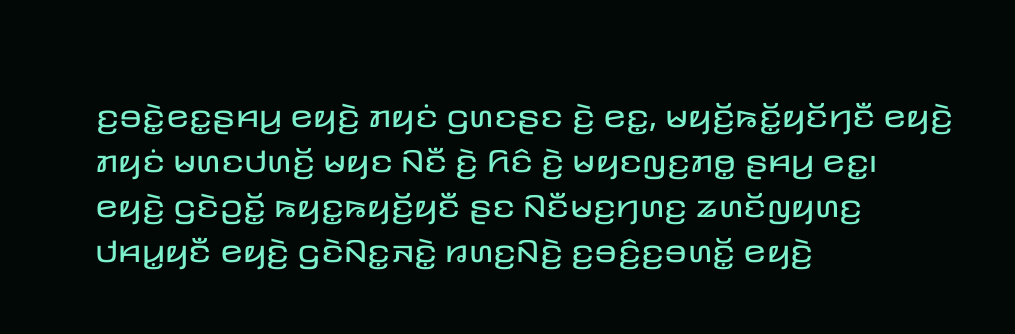ꤢ꤬ꤋꤢꤧ꤭ꤕꤢ꤭ꤔꤌꤣ꤬ ꤕꤟꤢꤧ꤬ ꤊꤟꤢꤦ ꤞꤛꤢꤔꤢ ꤢꤧ꤬ ꤕꤢ꤭, ꤗꤟꤢꤩ꤬ꤒꤢꤩ꤭ꤟꤢꤩꤚꤢꤪ ꤕꤟꤢꤧ꤬ ꤊꤟꤢꤦ ꤗꤛꤢꤓꤛꤢꤩ꤬ ꤗꤟꤢ ꤡꤢꤪ ꤢꤧ꤬ ꤖꤢꤨ ꤢꤧ꤬ ꤗꤟꤢꤜꤢ꤬ꤊꤥ꤭ ꤔꤌꤣ꤬ ꤕꤢ꤭꤯
ꤕꤟꤢꤧ꤬ ꤞꤢꤧꤑꤢꤩ꤭ ꤒꤟꤢ꤭ꤒꤟꤢꤩ꤬ꤟꤢꤪ ꤔꤢ ꤡꤢꤪꤗꤢ꤬ꤚꤛꤢ꤬ ꤘꤛꤢꤩꤜꤟꤛꤢ꤬ ꤓꤌꤣ꤭ꤟꤢꤪ ꤕꤟꤢꤧ꤬ ꤞꤢꤧꤡꤢ꤭ꤏꤢꤧ꤭ ꤙꤛꤢ꤬ꤡꤢꤧ꤬ ꤢ꤬ꤋꤢꤨ꤬ꤢ꤬ꤋꤛꤢꤩ꤭ ꤕꤟꤢꤧ꤬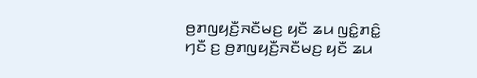ꤥ꤬ꤊꤜꤟꤢꤪ꤬ꤏꤢꤪꤗꤢ꤬ ꤟꤢꤪ ꤘꤣ ꤜꤢꤨ꤭ꤊꤢꤨ꤭ ꤚꤢꤪ ꤢ꤬ ꤥ꤬ꤊꤜꤟꤢꤪ꤬ꤏꤢꤪꤗꤢ꤬ ꤟꤢꤪ ꤘꤣ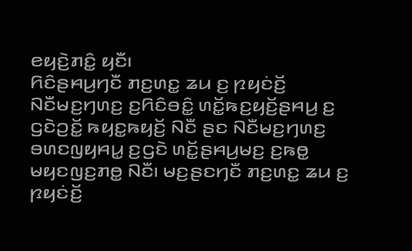ꤕꤟꤢꤧ꤬ꤊꤢꤨ꤭ ꤟꤢꤪ꤯
ꤖꤢꤨꤔꤌꤣ꤬ꤚꤢꤪ ꤊꤢ꤬ꤛꤢ꤭ ꤘꤣ ꤢ꤬ ꤐꤟꤢꤦꤢꤩ꤬ ꤡꤢꤪꤗꤢ꤬ꤚꤛꤢ꤬ ꤢ꤬ꤖꤢꤨꤋꤢꤨ꤭ ꤛꤢꤩ꤭ꤒꤢ꤬ꤟꤢꤩ꤬ꤔꤌꤣ꤬ ꤢ꤬ ꤞꤢꤧꤑꤢꤩ꤭ ꤒꤟꤢ꤭ꤒꤟꤢꤩ꤬ ꤡꤢꤪ ꤔꤢ ꤡꤢꤪꤗꤢ꤬ꤚꤛꤢ꤬ ꤋꤛꤢꤜꤟꤌꤣ꤭ ꤢ꤬ꤞꤢꤧ ꤛꤢꤩ꤭ꤔꤌꤣ꤬ꤗꤢ꤬ ꤢ꤬ꤒꤥ꤭ ꤗꤟꤢꤜꤢ꤬ꤊꤥ꤭ ꤡꤢꤪ꤯ ꤗꤢ꤬ꤔꤢꤚꤢꤪ ꤊꤢ꤬ꤛꤢ꤭ ꤘꤣ ꤢ꤬ ꤐꤟꤢꤦꤢꤩ꤬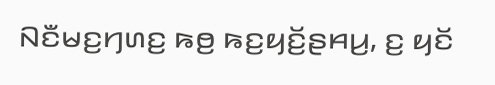ꤡꤢꤪꤗꤢ꤬ꤚꤛꤢ꤬ ꤒꤥ꤬ ꤒꤢ꤬ꤟꤢꤩ꤬ꤔꤌꤣ꤬, ꤢ꤬ ꤟꤢꤩ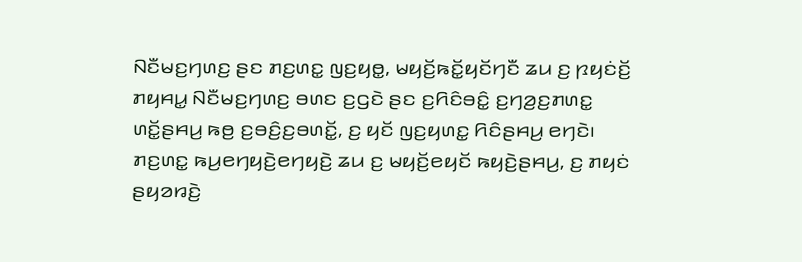ꤡꤢꤪꤗꤢ꤬ꤚꤛꤢ꤬ ꤔꤢ ꤊꤢ꤬ꤛꤢ꤭ ꤜꤢ꤬ꤟꤥ꤭, ꤗꤟꤢꤩ꤬ꤒꤢꤩ꤭ꤟꤢꤩꤚꤢꤪ ꤘꤣ ꤢ꤬ ꤐꤟꤢꤦꤢꤩ꤬ ꤊꤟꤌꤣ꤭ ꤡꤢꤪꤗꤢ꤬ꤚꤛꤢ꤬ ꤋꤛꤢ ꤢ꤬ꤞꤢꤧ ꤔꤢ ꤢ꤬ꤖꤢꤨꤋꤢꤨ꤭ ꤢ꤬ꤚꤤ꤬ꤢ꤬ꤊꤛꤢ꤭ ꤛꤢꤩ꤭ꤔꤌꤣ꤬ ꤒꤥ꤬ ꤢ꤬ꤋꤢꤨ꤬ꤢ꤬ꤋꤛꤢꤩ꤭, ꤢ꤬ ꤟꤢꤩ ꤜꤢ꤬ꤟꤛꤢ꤭ ꤖꤢꤨꤔꤌꤣ꤬ ꤕꤚꤢꤧ꤯
ꤊꤢ꤬ꤛꤢ꤭ ꤒꤣ꤬ꤕꤚꤟꤢꤧ꤬ꤕꤚꤟꤢꤧ꤬ ꤘꤣ ꤢ꤬ ꤗꤟꤢꤩ꤬ꤕꤟꤢꤩ ꤒꤟꤢꤧ꤬ꤔꤌꤣ꤬, ꤢ꤬ ꤊꤟꤢꤦ ꤔꤟꤤꤙꤢꤧ꤬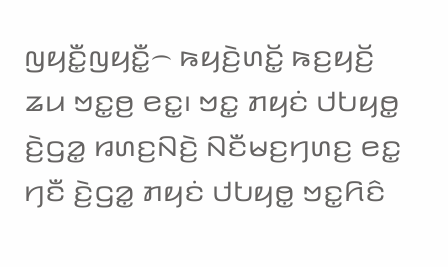ꤜꤟꤢꤪ꤭ꤜꤟꤢꤪ꤭꤮ ꤒꤟꤢꤧ꤬ꤛꤢꤩ꤭ ꤒꤢ꤬ꤟꤢꤩ꤬ ꤘꤣ ꤠꤢ꤭ꤥ꤬ ꤕꤢ꤭꤯ ꤠꤢ꤭ ꤊꤟꤢꤦ ꤓꤝꤟꤥ꤭ ꤢꤧ꤬ꤞꤤ꤭ ꤙꤛꤢ꤬ꤡꤢꤧ꤬ ꤡꤢꤪꤗꤢ꤬ꤚꤛꤢ꤬ ꤕꤢ꤭ ꤚꤢꤪ ꤢꤧ꤬ꤞꤤ꤭ ꤊꤟꤢꤦ ꤓꤝꤟꤥ꤭ ꤠꤢ꤭ꤖꤢꤨ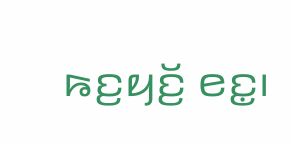ꤒꤢ꤬ꤟꤢꤩ꤬ ꤕꤢ꤭꤯